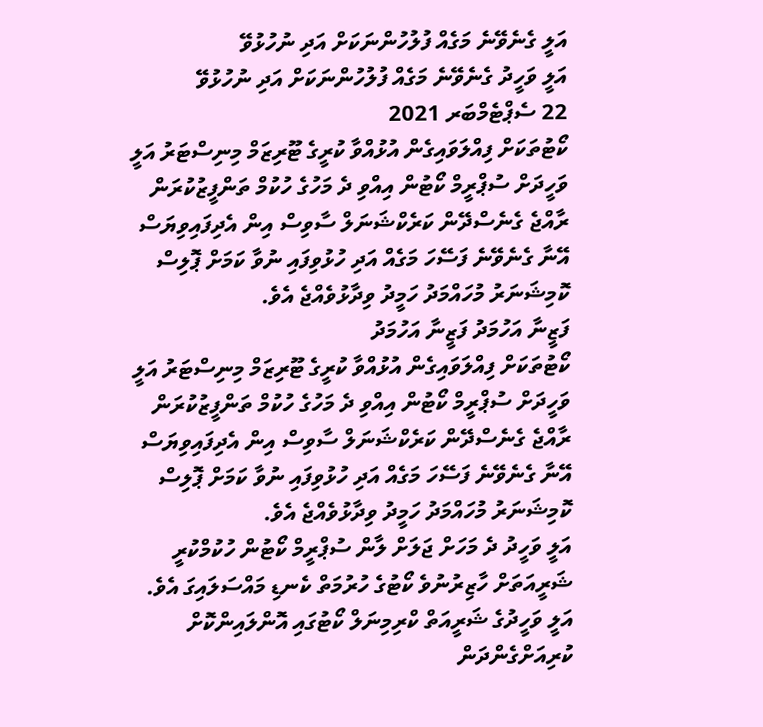އަލީ ގެނެވޭނެ މަގެއް ފުލުހުންނަކަށް އަދި ނުހުޅުވޭ
އަލީ ވަހީދު ގެނެވޭނެ މަގެއް ފުލުހުންނަކަށް އަދި ނުހުޅުވޭ
22 ސެޕްޓެމްބަރ 2021
ކޯޓުތަކަށް ފިއްލަވައިގެން އުޅުއްވާ ކުރީގެ ޓޫރިޒަމް މިނިސްޓަރު އަލީ ވަހީދަށް ސުޕްރީމް ކޯޓުން އިއްވި ދެ މަހުގެ ހުކުމް ތަންފީޒުކުރަން ރާއްޖެ ގެނެސްދޭން ކަރެކްޝަނަލް ސާވިސް އިން އެދިފައިވިޔަސް އޭނާ ގެނެވޭނެ ފަސޭހަ މަގެއް އަދި ހުޅުވިފައި ނުވާ ކަމަށް ޕޮލިސް ކޮމިޝަނަރު މުހައްމަދު ހަމީދު ވިދާޅުވެއްޖެ އެވެ.
ފަޒީނާ އަހުމަދު ފަޒީނާ އަހުމަދު
ކޯޓުތަކަށް ފިއްލަވައިގެން އުޅުއްވާ ކުރީގެ ޓޫރިޒަމް މިނިސްޓަރު އަލީ ވަހީދަށް ސުޕްރީމް ކޯޓުން އިއްވި ދެ މަހުގެ ހުކުމް ތަންފީޒުކުރަން ރާއްޖެ ގެނެސްދޭން ކަރެކްޝަނަލް ސާވިސް އިން އެދިފައިވިޔަސް އޭނާ ގެނެވޭނެ ފަސޭހަ މަގެއް އަދި ހުޅުވިފައި ނުވާ ކަމަށް ޕޮލިސް ކޮމިޝަނަރު މުހައްމަދު ހަމީދު ވިދާޅުވެއްޖެ އެވެ.
އަލީ ވަހީދު ދެ މަހަށް ޖަލަށް ލާން ސުޕްރީމް ކޯޓުން ހުކުމްކުރީ ޝަރީއަތަށް ހާޒިރުނުވެ ކޯޓުގެ ހުރުމަތް ކެނޑި މައްސަލައިގަ އެވެ. އަލީ ވަހީދުގެ ޝަރީއަތް ކްރިމިނަލް ކޯޓުގައި އޮންލައިންކޮށް ކުރިއަށްގެންދަން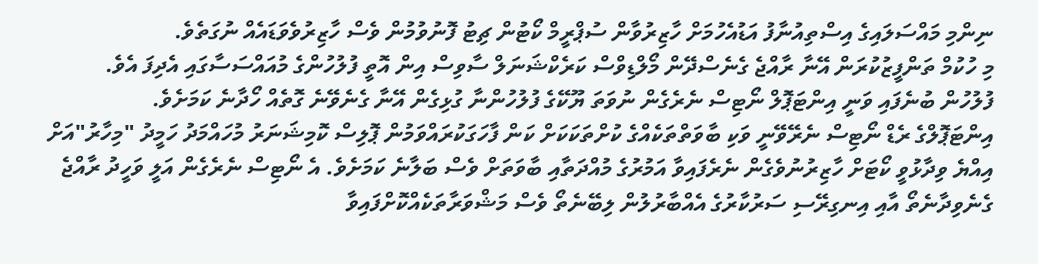ނިންމި މައްސަލައިގެ އިސްތިއުނާފު އަޑުއެހުމަށް ހާޒިރުވާން ސުޕްރީމް ކޯޓުން ޗިޓު ފޮނުވުމުން ވެސް ހާޒިރުވެވަޑައެއް ނުގަތެވެ.
މި ހުކުމް ތަންފީޒުކުރަން އޭނާ ރާއްޖެ ގެނެސްދޭން މޯލްޑިވްސް ކަރެކްޝަނަލް ސާވިސް އިން އޮތީ ފުލުހުންގެ މުއައްސަސާގައި އެދިފަ އެވެ.
ފުލުހުން ބުނެފައި ވަނީ އިންޓަޕޮލް ނޯޓިސް ނެރެގެން ނުވަތަ ޔޫކޭގެ ފުލުހުންނާ ގުޅިގެން އޭނާ ގެނެވޭނެ ގޮތެއް ހޯދާނެ ކަމަށެވެ.
އިންޓަޕޮލްގެ ރެޑް ނޯޓިސް ނެރޭވޭނީ ވަކި ބާވަތްތަކެއްގެ ކުށްތަކަކަށް ކަން ފާހަގަކުރައްވަމުން ޕޮލިސް ކޮމިޝަނަރު މުހައްމަދު ހަމީދު "މިހާރު"އަށް އިއްޔެ ވިދާޅުވީ ކޯޓަށް ހާޒިރުނުވެގެން ނެރެފައިވާ އަމުރުގެ މުއްދަތާއި ބާވަތަށް ވެސް ބަލާނެ ކަމަށެވެ. އެ ނޯޓިސް ނެރެގެން އަލީ ވަހީދު ރާއްޖެ ގެނެވިދާނެތޯ އާއި އިނގިރޭސި ސަރުކާރުގެ އެއްބާރުލުން ލިބޭނެތޯ ވެސް މަޝްވަރާތަކެއްކޮށްފައިވާ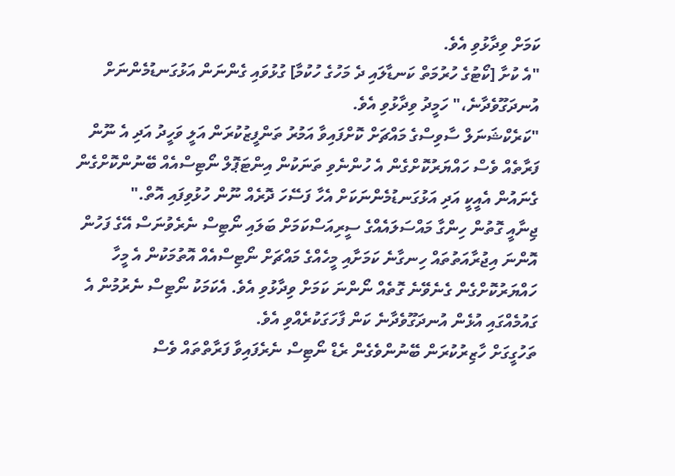ކަމަށް ވިދާޅުވި އެވެ.
"އެ ކުށާ [ކޯޓުގެ ހުރުމަތް ކަނޑާލައި ދެ މަހުގެ ހުކުމާ] ގުޅުވައި ގެންނަން އަޅުގަނޑުމެންނަށް އުނދަގޫވެދާނެ،" ހަމީދު ވިދާޅުވި އެވެ.
"ކަރެކްޝަނަލް ސާވިސްގެ މައްޗަށް ކޮށްފައިވާ އަމުރު ތަންފީޒުކުރަން އަލީ ވަހީދު އަދި އެ ނޫން ފަރާތެއް ވެސް ހައްޔަރުކޮށްގެން އެ ހުންނެވި ތަނަކުން އިންޓަޕޮލް ނޯޓިސްއެއް ބޭނުންކޮށްގެން ގެނައުން އެއީކީ އަދި އަޅުގަނޑުމެންނަކަށް އެހާ ފަސޭހަ ދޮރެއް ނޫން ހުޅުވިފައި އޮތް."
ޖިނާއީ ގޮތުން ހިންގާ މައްސަލައެއްގެ ސީރިއަސްކަމަށް ބަލައި ނޯޓިސް ނެރެވުނަސް އޭގެ ފަހުން އޮންނަ އިޖުރާއަތުތައް ހިނގާނެ ކަމަށާއި މީހެއްގެ މައްޗަށް ނޯޓިސްއެއް އޮތުމަކުން އެ މީހާ ހައްޔަރުކޮށްގެން ގެނެވޭނެ ގޮތެއް ނޯންނަ ކަމަށް ވިދާޅުވި އެވެ. އެކަމަކު ނޯޓިސް ނެރުމުން އެ ގައުމެއްގައި އުޅެން އުނދަގޫވެދާނެ ކަން ފާހަގަކުރެއްވި އެވެ.
ތަހުގީގަށް ހާޒިރުކުރަން ބޭނުންވެގެން ރެޑް ނޯޓިސް ނެރެފައިވާ ފަރާތްތައް ވެސް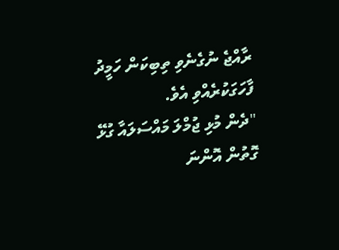ރާއްޖެ ނުގެނެވި ތިބިކަން ހަމީދު ފާހަގަކުރެއްވި އެވެ.
"ދެން މުޅި ޖުމްލަ މައްސަލައާ ގުޅޭ ގޮތުން އޮންނަ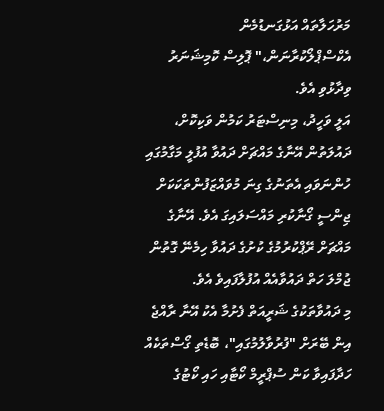މަރުހަލާތައް އަޅުގަނޑުމެން އެކްސްޕްލޯކުރާނަން،" ޕޮލިސް ކޮމިޝަނަރު ވިދާޅުވި އެވެ.
އަލީ ވަހީދު، މިނިސްޓަރު ކަމުން ވަކިކޮށް، ދައުލަތުން އޭނާގެ މައްޗަށް ދައުވާ އުފުލީ މަގާމުގައި ހުންނަވައި އެތަނުގެ ގިނަ މުވައްޒަފުންތަކަކަށް ޖިންސީ ގޯނާކުރި މައްސަލައިގަ އެވެ. އޭނާގެ މައްޗަށް ރޭޕްކުރުމުގެ ކުށުގެ ދައުވާ ހިމެނޭ ގޮތުން ޖުމްލަ ހަތް ދައުވާއެއް އުފުލާފައިވެ އެވެ.
މި ދައުވާތަކުގެ ޝަރީއަތް ފެށުމާ އެކު އޭނާ ރާއްޖެ އިން ބޭރަށް "ފުރުވާލުމުގައި"، ބޮޑެތި ގޯސްތަކެއް ހަދާފައިވާ ކަން ސުޕްރީމް ކޯޓާއި ހައި ކޯޓުގެ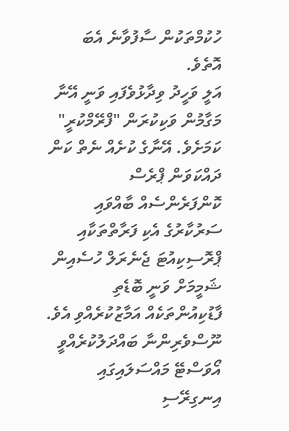ހުކުމްތަކުން ސާފުވާނެ އެބަ އޮތެވެ.
އަލީ ވަހީދު ވިދާޅުވެފައި ވަނީ އޭނާ މަގާމުން ވަކިކުރަން "ފްރޭމްކުރީ" ކަމަށެވެ. އޭނާގެ ކުށެއް ނެތް ކަން ދައްކަވަން ޕްރެސް ކޮންފަރެންސެއް ބާއްވައި ސަރުކާރުގެ އެކި ފަރާތްތަކާއި ޕްރޮސިކިއުޓަ ޖެނެރަލް ހުސެއިން ޝަމީމަށް ވަނީ ބޮޑެތި ފާޑުކިއުންތަކެއް އަމާޒުކުރެއްވި އެވެ. ނޫސްވެރިންނާ ބައްދަލުކުރެއްވީ އޯވަސްޓޭ މައްސަލައިގައި އިނގިރޭސި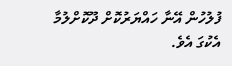ފުލުހުން އޭނާ ހައްޔަރުކޮށް ދޫކޮށްލުމާ އެކުގަ އެވެ.